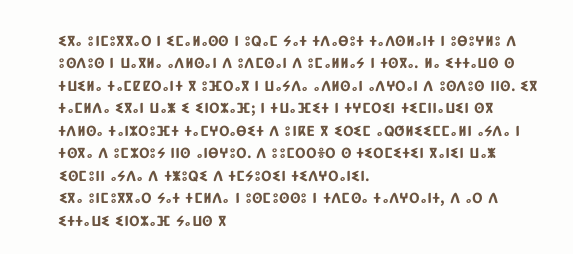ⵉⴳⴰ ⵓⵏⵎⵓⴳⴳⴰⵔ ⵏ ⵉⵎⴰⵍⴰⵙⵙ ⵏ ⵓⵕⴰⵎ ⵢⴰⵜ ⵜⴷⴰⴱⵓⵜ ⵜⴰⴷⵙⵍⴰⵏⵜ ⵏ ⵓⴱⵓⵖⵍⵓ ⴷ ⵓⵙⴷⵓⵙ ⵏ ⵡⴰⴳⵍⴰ ⴰⴷⵍⵙⴰⵏ ⴷ ⵓⴷⵎⵙⴰⵏ ⴷ ⵓⵎⴰⵍⵍⴰⵢ ⵏ ⵜⵙⴳⴰ. ⵍⴰ ⵉⵜⵜⴰⵡⵙ ⵙ ⵜⵡⵉⵍⴰ ⵜⴰⵎⵇⵇⵔⴰⵏⵜ ⴳ ⵓⴼⵔⴰⴳ ⵏ ⵡⴰⵢⴷⴰ ⴰⴷⵍⵙⴰⵏ ⴰⴷⵖⵔⴰⵏ ⴷ ⵓⵙⴷⵓⵙ ⵏⵏⵙ. ⵉⴳ ⵜⴰⵎⵍⴷⴰ ⵉⴳⴰⵏ ⵡⴰⵥ ⵉ ⵉⵏⵔⵣⴰⴼ; ⵏ ⵜⵡⴰⴼⵉⵜ ⵏ ⵜⵖⵎⵔⵉⵏ ⵜⵉⵎⵏⵏⴰⵡⵉⵏ ⵙⴳ ⵜⴷⵍⵙⴰ ⵜⴰⵏⵣⵔⵓⴼⵜ ⵜⴰⵎⵖⵔⴰⴱⵉⵜ ⴷ ⵓⵏⴽⴹ ⴳ ⵉⵔⵉⵎ ⴰⵕⵚⵍⵉⵉⵎⵎⴰⵍⵏ ⴰⵢⴷⴰ ⵏ ⵜⵙⴳⴰ ⴷ ⵓⵎⵣⵔⵓⵢ ⵏⵏⵙ ⴰⵏⴱⵖⵓⵔ. ⴷ ⵓⵓⵎⵔⵔⴻⵔ ⵙ ⵜⵉⵔⵎⵉⵜⵉⵏ ⴳⴰⵏⵉⵏ ⵡⴰⵥ ⵉⵙⵎⵓⵏⵏ ⴰⵢⴷⴰ ⴷ ⵜⵥⵓⵕⵉ ⴷ ⵜⵎⵢⵓⵔⵉⵏ ⵜⵉⴷⵖⵔⴰⵏⵉⵏ.
ⵉⴳⴰ ⵓⵏⵎⵓⴳⴳⴰⵔ ⵢⴰⵜ ⵜⵎⵍⴷⴰ ⵏ ⵓⵙⵎⵓⵙⵙⵓ ⵏ ⵜⴷⵎⵙⴰ ⵜⴰⴷⵖⵔⴰⵏⵜ, ⴷ ⴰⵔ ⴷ ⵉⵜⵜⴰⵡⵉ ⵉⵏⵔⵣⴰⴼ ⵢⴰⵡⵙ ⴳ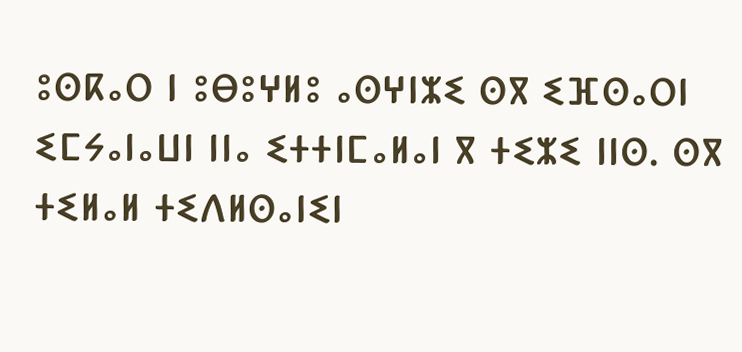ⵓⵙⴽⴰⵔ ⵏ ⵓⴱⵓⵖⵍⵓ ⴰⵙⵖⵏⵣⵉ ⵙⴳ ⵉⴼⵙⴰⵔⵏ ⵉⵎⵢⴰⵏⴰⵡⵏ ⵏⵏⴰ ⵉⵜⵜⵏⵎⴰⵍⴰⵏ ⴳ ⵜⵉⵣⵉ ⵏⵏⵙ. ⵙⴳ ⵜⵉⵍⴰⵍ ⵜⵉⴷⵍⵙⴰⵏⵉⵏ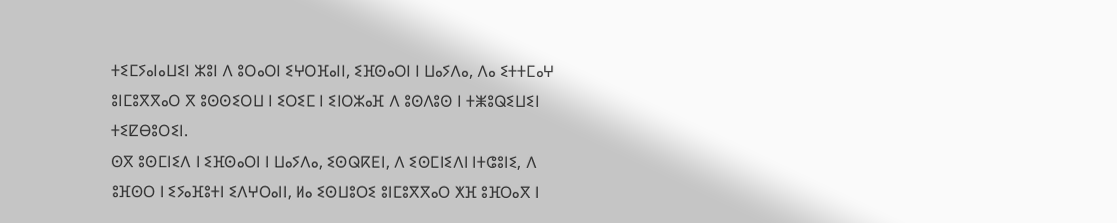ⵜⵉⵎⵢⴰⵏⴰⵡⵉⵏ ⵣⵓⵏ ⴷ ⵓⵔⴰⵔⵏ ⵉⵖⵔⴼⴰⵏⵏ, ⵉⴼⵙⴰⵔⵏ ⵏ ⵡⴰⵢⴷⴰ, ⴷⴰ ⵉⵜⵜⵎⴰⵖ ⵓⵏⵎⵓⴳⴳⴰⵔ ⴳ ⵓⵙⵙⵉⵔⵡ ⵏ ⵉⵔⵉⵎ ⵏ ⵉⵏⵔⵣⴰⴼ ⴷ ⵓⵙⴷⵓⵙ ⵏ ⵜⵥⵓⵕⵉⵡⵉⵏ ⵜⵉⵇⴱⵓⵔⵉⵏ.
ⵙⴳ ⵓⵙⵎⵏⵉⴷ ⵏ ⵉⴼⵙⴰⵔⵏ ⵏ ⵡⴰⵢⴷⴰ, ⵉⵙⵕⴽⴹⵏ, ⴷ ⵉⵙⵎⵏⵉⴷⵏ ⵏⵜⵛⵓⵏⵉ, ⴷ ⵓⴼⵙⵔ ⵏ ⵉⵢⴰⴼⵓⵜⵏ ⵉⴷⵖⵔⴰⵏⵏ, ⵍⴰ ⵉⵙⵡⵓⵔⵉ ⵓⵏⵎⵓⴳⴳⴰⵔ ⵅⴼ ⵓⴼⵔⴰⴳ ⵏ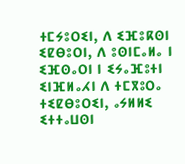ⵜⵎⵢⵓⵔⵉⵏ, ⴷ ⵉⴼⵓⴽⵙⵏ ⵉⵇⴱⵓⵔⵏ, ⴷ ⵓⵙⵏⵎⴰⵍⴰ ⵏ ⵉⴼⵙⴰⵔⵏ ⵏ ⵉⵢⴰⴼⵓⵜⵏ ⵉⵏⴼⵍⴰⵃⵏ ⴷ ⵜⵎⴳⵓⵔⴰ ⵜⵉⵇⴱⵓⵔⵉⵏ, ⴰⵢⵍⵍⵉ ⵉⵜⵜⴰⵡⵙⵏ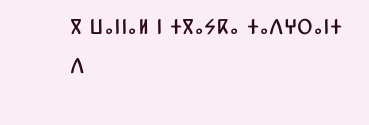ⴳ ⵡⴰⵏⵏⴰⵍ ⵏ ⵜⴳⴰⵢⴽⴰ ⵜⴰⴷⵖⵔⴰⵏⵜ ⴷ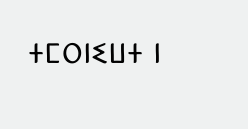ⵜⵎⵔⵏⵉⵡⵜ ⵏ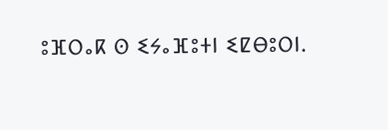ⵓⴼⵔⴰⴽ ⵙ ⵉⵢⴰⴼⵓⵜⵏ ⵉⵇⴱⵓⵔⵏ.